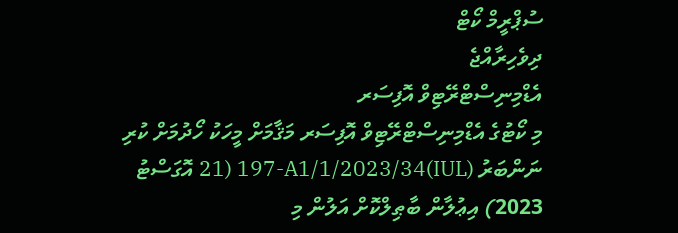ސުޕްރީމް ކޯޓް
ދިވެހިރާއްޖެ
އެޑްމިނިސްޓްރޭޓިވް އޮފިސަރ
މި ކޯޓުގެ އެޑްމިނިސްޓްރޭޓިވް އޮފިސަރ މަޤާމަށް މީހަކު ހޯދުމަށް ކުރި ނަންބަރު (IUL)197-A1/1/2023/34 (21 އޮގަސްޓު 2023) އިޢުލާން ބާޠިލްކޮށް އަލުން މި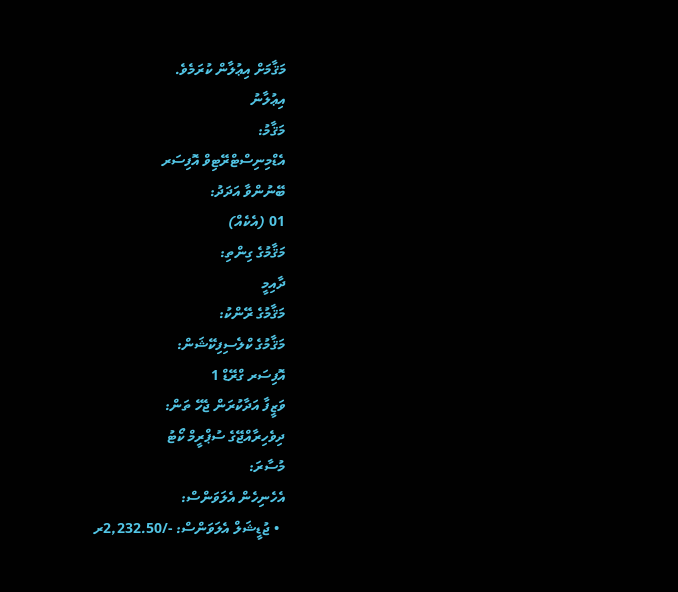މަޤާމަށް އިޢުލާން ކުރަމެވެ.
އިޢުލާނު
މަޤާމު:
އެޑްމިނިސްޓްރޭޓިވް އޮފިސަރ
ބޭނުންވާ އަދަދު:
01 (އެކެއް)
މަޤާމުގެ ގިންތި:
ދާއިމީ
މަޤާމުގެ ރޭންކު:
މަޤާމުގެ ކްލެސިފިކޭޝަން:
އޮފިސަރ ގްރޭޑް 1
ވަޒީފާ އަދާކުރަން ޖެހޭ ތަން:
ދިވެހިރާއްޖޭގެ ސުޕްރީމް ކޯޓު
މުސާރަ:
އެހެނިހެން އެލަވަންސް:
  • ޖުޑީޝަލް އެލަވަންސް: -/2,232.50ރ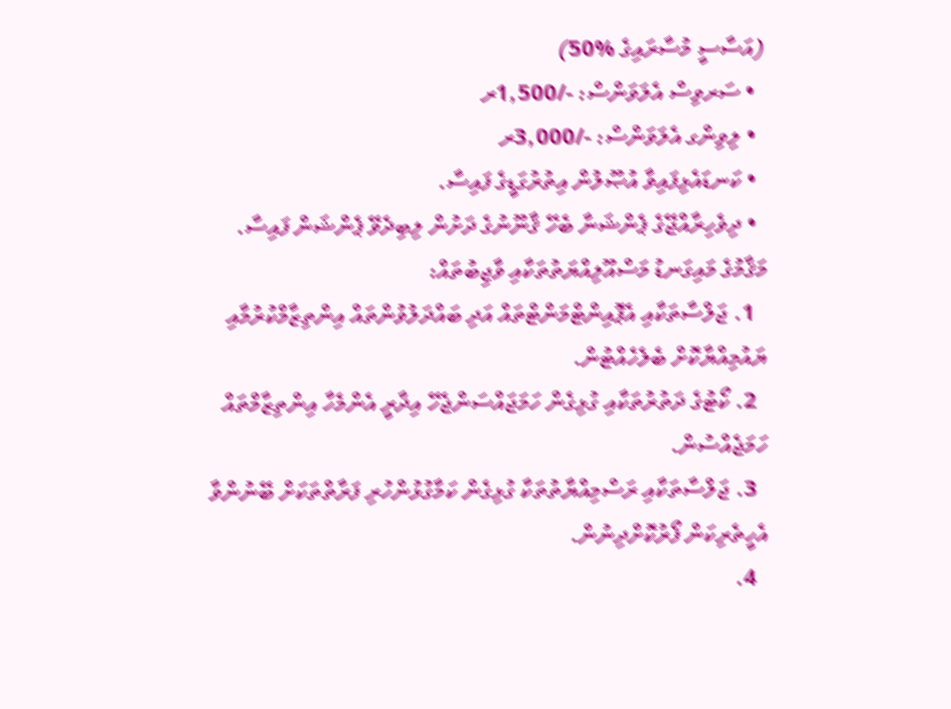(އަސާސީ މުސާރައިގެ %50)
  • ސަރވިސް އެލަވަންސް: -/1,500ރ
  • ލިވިންގ އެލަވަންސް: -/3,000ރ
  • ކަނޑައެޅިފައިވާ އުޞޫލުން އިތުރުގަޑީގެ ފައިސާ.
  • ދިވެހިރާއްޖޭގެ ޕެންޝަނާ ބެހޭ ޤާނޫނުގެ ދަށުން ލިބިދެވޭ ޕެންޝަން ފައިސާ.
މަޤާމުގެ މައިގަނޑު މަސްއޫލިއްޔަތުތަކާއި ވާޖިބުތައް:
  1. ޖަލްސާތަކާއި އެޕޮއިންޓްމަންޓްތައް އަދި ބައްދަލުވުންތައް އިންތިޒާމްކުރުމާއި ޔައުމިއްޔާކޮށް ބެލެހެއްޓުން.
  2. ކޯޓުގެ ދަތުރުތަކާއި ގުޅިގެން ހަމަޖައްސަންޖެހޭ އިދާރީ އެންމެހާ އިންތިޒާމްތައް ހަމަޖެއްސުން.
  3. ޖަލްސާތަކާއި ރަސްމިއްޔާތުތަކާ ގުޅިގެން ކަމާގުޅުންހުރި ފަރާތްތަކަށް ބޭނުންވާ އެހީތެރިކަން ފޯރުކޮށްދިނުން.
  4.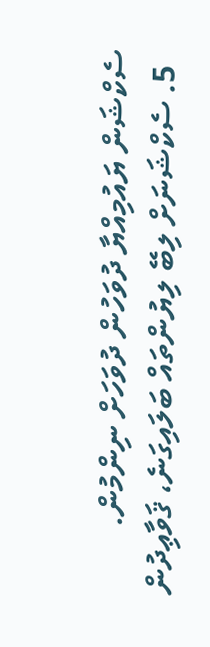ސެކްޝަން ޔައުމިއްޔާ ދުވަހުން ދުވަހަށް ނިންމުން.
  5. ސެކްޝަނަށް ލިބޭ ލިޔުންތައް ބަލައިގަނެ، ޤަވާޢިދުން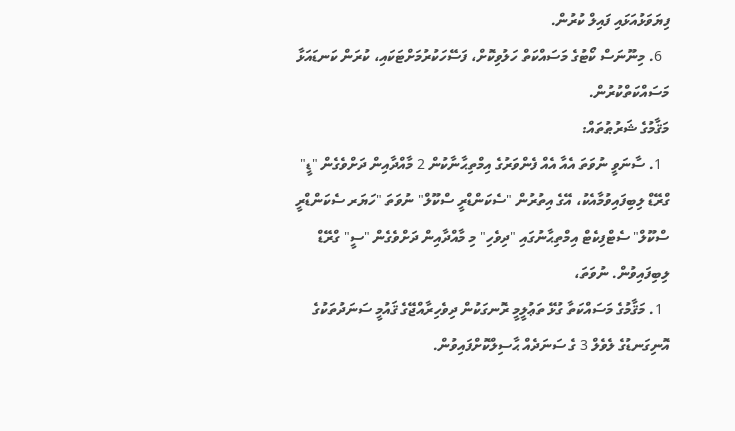ފިޔަވަޅުއަޅައި ފައިލް ކުރުން.
  6. މިނޫނަސް ކޯޓުގެ މަސައްކަތް ހަލުވިކޮށް، ފަސޭހަކުރުމަށްޓަކައި، ކުރަން ކަނޑައަޅާ މަސައްކަތްކުރުން.
މަޤާމުގެ ޝަރުޠުތައް:
  1. ސާނަވީ ނުވަތަ އެއާ އެއް ފެންވަރުގެ އިމްތިޙާނާކުން 2 މާއްދާއިން ދަށްވެގެން "ޑީ" ގްރޭޑް ލިބިފައިވުމާއެކު، އޭގެ އިތުރުން "ސެކަންޑްރީ ސްކޫލް" ނުވަތަ "ހަޔަރ ސެކަންޑްރީ ސްކޫލް" ސެޓްފިކެޓް އިމްތިޙާނުގައި "ދިވެހި" މި މާއްދާއިން ދަށްވެގެން "ސީ" ގްރޭޑް ލިބިފައިވުން. ނުވަތަ،
  1. މަޤާމުގެ މަސައްކަތާ ގުޅޭ ތަޢުލީމީ ރޮނގަކުން ދިވެހިރާއްޖޭގެ ޤައުމީ ސަނަދުތަކުގެ އޮނިގަނޑުގެ ލެވެލް 3 ގެ ސަނަދެއް ޙާސިލްކޮށްފައިވުން.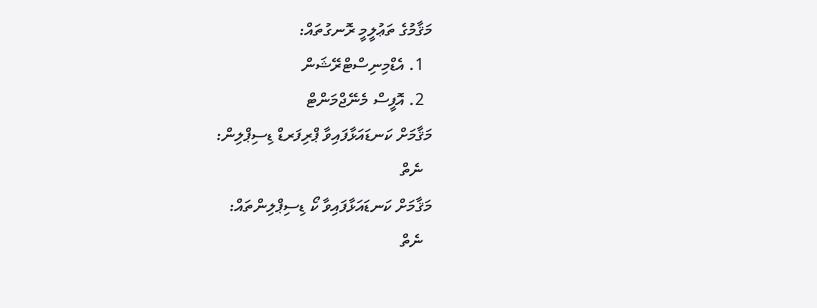މަޤާމުގެ ތަޢުލީމީ ރޮނގުތައް:
  1. އެޑްމިނިސްޓްރޭޝަން
  2. އޮފީސް މެނޭޖްމަންޓް
މަޤާމަށް ކަނޑައަޅާފައިވާ ޕްރިފަރޑް ޑިސިޕްލިން:
  ނެތް
މަޤާމަށް ކަނޑައަޅާފައިވާ ކޯ ޑިސިޕްލިންތައް:
  ނެތް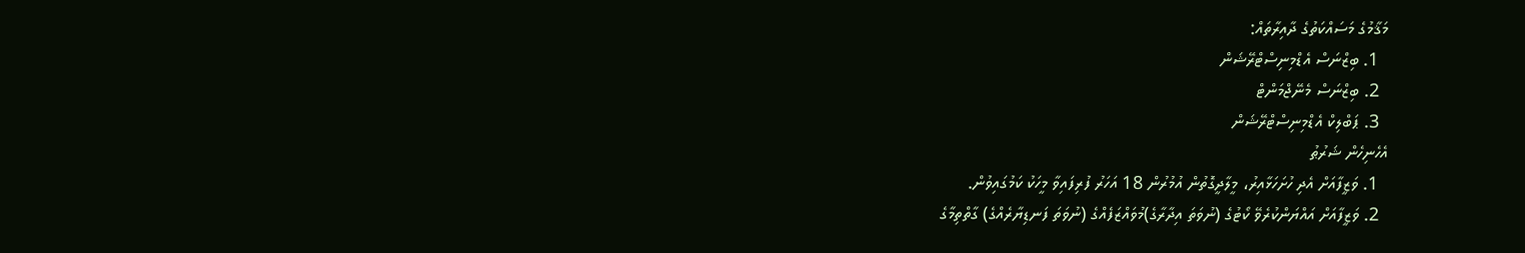މަޤާމުގެ މަސައްކަތުގެ ދާއިރާތައް:
  1. ބިޒްނަސް އެޑްމިނިސްޓްރޭޝަން
  2. ބިޒްނަސް މެނޭޖްމަންޓް
  3. ޕަބްލިކް އެޑްމިނިސްޓްރޭޝަން
އެހެނިހެން ޝަރުޠު
  1. ވަޒީފާއަށް އެދި ހުށަހަޅާއިރު، މީލާދީގޮތުން އުމުރުން 18 އަހަރު ފުރިފައިވާ މީހަކު ކަމުގައިވުން.
  2. ވަޒީފާއަށް އައްޔަންކުރެވޭ ކޯޓުގެ (ނުވަތަ އިދާރާގެ)މުވައްޒަފެއްގެ (ނުވަތަ ފަނޑިޔާރެއްގެ) ގާތްތިމާގެ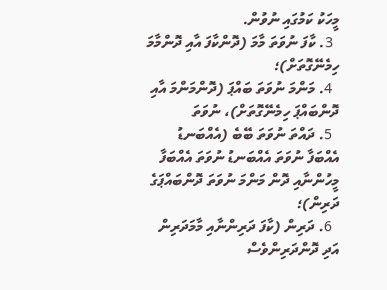މީހަކު ކަމުގައި ނުވުން.
  3. ކާފަ ނުވަތަ މާމަ (ދޮންކާފަ އާއި ދޮންމާމަ ހިމެނޭގޮތަށް)؛
  4. މަންމަ ނުވަތަ ބައްޕަ (ދޮންމަންމަ އާއި ދޮންބައްޕަ ހިމެނޭގޮތަށް)، ނުވަތަ
  5. ދައްތަ ނުވަތަ ބޭބެ (އެއްބަނޑު އެއްބަފާ ނުވަތަ އެއްބަނޑު ނުވަތަ އެއްބަފާ މީހުންނާއި ދޮން މަންމަ ނުވަތަ ދޮންބައްޕަގެ ދަރިން)؛
  6. ދަރިން (ކާފަ ދަރިންނާއި މާމަދަރިން އަދި ދޮންދަރިންވެސް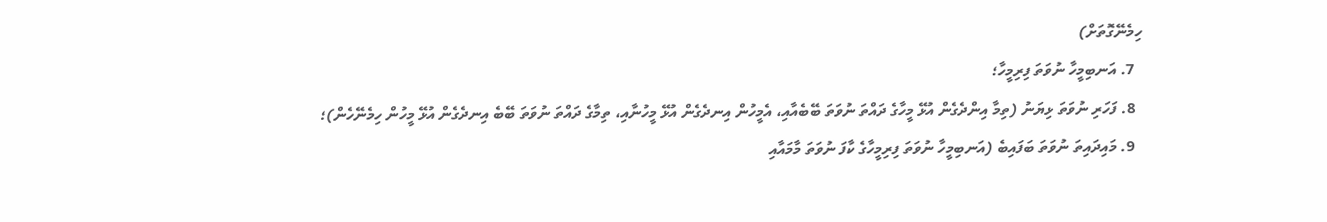ހިމެނޭގޮތަށް)
  7. އަނބިމީހާ ނުވަތަ ފިރިމީހާ؛
  8. ފަހަރި ނުވަތަ ޅިޔަނު (ތިމާ އިންދެގެން އުޅޭ މީހާގެ ދައްތަ ނުވަތަ ބޭބެއާއި، އެމީހުން އިނދެގެން އުޅޭ މީހުނާއި، ތިމާގެ ދައްތަ ނުވަތަ ބޭބެ އިނދެގެން އުޅޭ މީހުން ހިމެނޭހެން)؛
  9. މައިދައިތަ ނުވަތަ ބަފައިބެ (އަނބިމީހާ ނުވަތަ ފިރިމީހާގެ ކާފަ ނުވަތަ މާމައާއި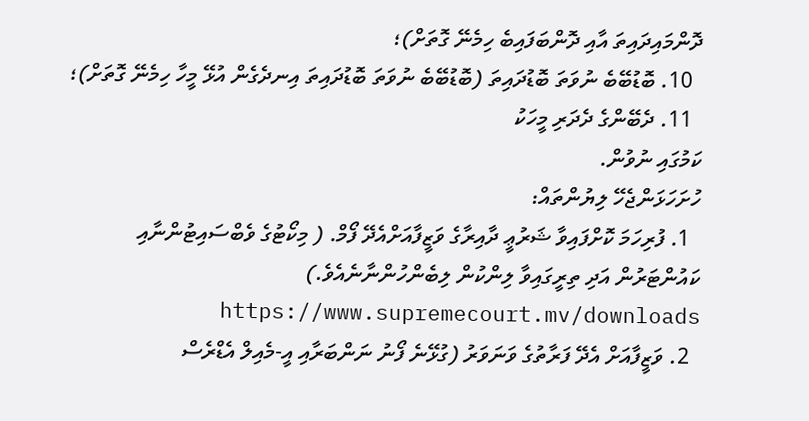ދޮންމައިދައިތަ އާއި ދޮންބަފައިބެ ހިމެނޭ ގޮތަށް)؛
  10. ބޮޑުބޭބެ ނުވަތަ ބޮޑުދައިތަ (ބޮޑުބޭބެ ނުވަތަ ބޮޑުދައިތަ އިނދެގެން އުޅޭ މީހާ ހިމެނޭ ގޮތަށް)؛
  11. ދެބޭންގެ ދެދަރި މީހަކު
ކަމުގައި ނުވުން.
ހުށަހަޅަންޖެހޭ ލިޔުންތައް:
  1. ފުރިހަމަ ކޮށްފައިވާ ޝަރުޢީ ދާއިރާގެ ވަޒީފާއަށްއެދޭ ފޯމް. ( މިކޯޓުގެ ވެބްސައިޓުންނާއި ކައުންޓަރުން އަދި ތިރީގައިވާ ލިންކުން ލިބެންހުންނާނެއެވެ.)   https://www.supremecourt.mv/downloads
  2. ވަޒީފާއަށް އެދޭ ފަރާތުގެ ވަނަވަރު (ގުޅޭނެ ފޯނު ނަންބަރާއި އީ-މެއިލް އެޑްރެސް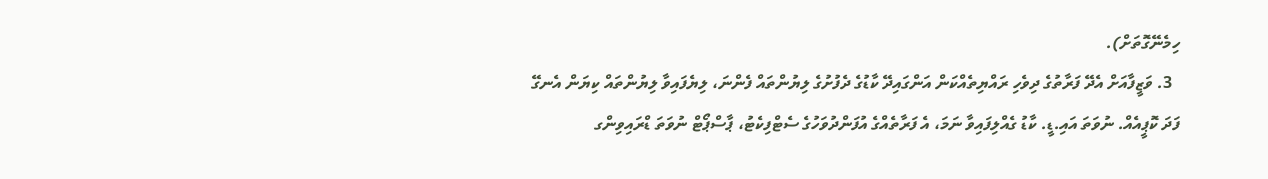ހިމެނޭގޮތަށް).
  3. ވަޒީފާއަށް އެދޭ ފަރާތުގެ ދިވެހި ރައްޔިތެއްކަން އަންގައިދޭ ކާޑުގެ ދެފުށުގެ ލިޔުންތައް ފެންނަ، ލިޔެފައިވާ ލިޔުންތައް ކިޔަން އެނގޭ ފަދަ ކޮޕީއެއް. ނުވަތަ އައި.ޑީ. ކާޑު ގެއްލިފައިވާ ނަމަ، އެ ފަރާތެއްގެ އުފަންދުވަހުގެ ސެޓްފިކެޓު، ޕާސްޕޯޓް ނުވަތަ ޑްރައިވިންގ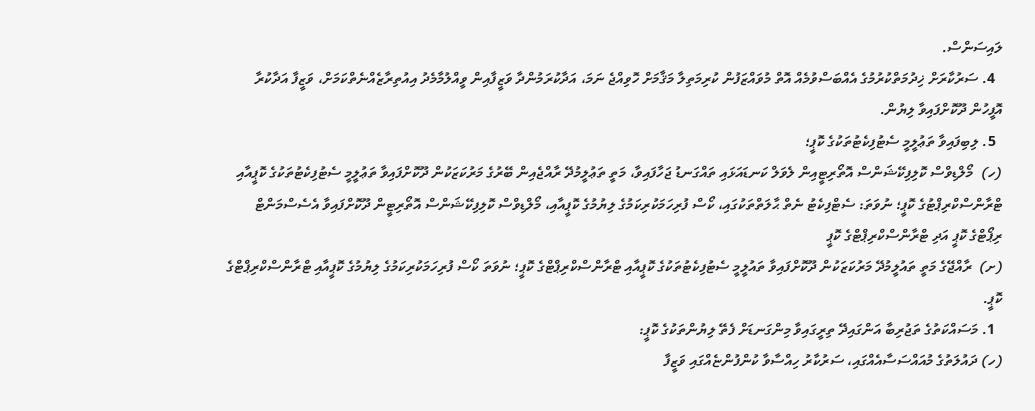ލައިސަންސް.
  4. ސަރުކާރަށް ޚިދުމަތްކުރުމުގެ އެއްބަސްވުމެއް އޮތް މުވައްޒަފުން ކުރިމަތިލާ މަޤާމަށް ހޮވިއްޖެ ނަމަ، އަދާކުރަމުންދާ ވަޒީފާއިން ވީއްލުމާމެދު އިއުތިރާޒެއްނެތްކަމަށް، ވަޒީފާ އަދާކުރާ އޮފީހުން ދޫކޮށްފައިވާ ލިޔުން.
  5. ލިބިފައިވާ ތަޢުލީމީ ސެޓުފިކެޓުތަކުގެ ކޮޕީ؛
(ހ)  މޯލްޑިވްސް ކޮލިފިކޭޝަންސް އޮތޯރިޓީއިން ލެވަލް ކަނޑައަޅައި ތައްގަނޑު ޖަހާފައިވާ، މަތީ ތަޢުލީމުދޭ ރާއްޖެއިން ބޭރުގެ މަރުކަޒަކުން ދޫކޮށްފައިވާ ތަޢުލީމީ ސެޓުފިކެޓުތަކުގެ ކޮޕީއާއި ޓްރާންސްކްރިޕްޓުގެ ކޮޕީ؛ ނުވަތަ: ސެޓްފިކެޓު ނެތް ޙާލަތްތަކުގައި، ކޯސް ފުރިހަމަކުރިކަމުގެ ލިޔުމުގެ ކޮޕީއާއި، މޯލްޑިވްސް ކޮލިފިކޭޝަންސް އޮތޯރިޓީން ދޫކޮށްފައިވާ އެސެސްމަންޓް ރިޕޯޓްގެ ކޮޕީ އަދި ޓްރާންސްކްރިޕްޓްގެ ކޮޕީ
(ށ)  ރާއްޖޭގެ މަތީ ތައުލީމުދޭ މަރުކަޒަކުން ދޫކޮށްފައިވާ ތައުލީމީ ސެޓުފިކެޓުތަކުގެ ކޮޕީއާއި ޓްރާންސްކްރިޕްޓްގެ ކޮޕީ؛ ނުވަތަ ކޯސް ފުރިހަމަކުރިކަމުގެ ލިޔުމުގެ ކޮޕީއާއި ޓްރާންސްކްރިޕްޓްގެ ކޮޕީ.
  1. މަސައްކަތުގެ ތަޖުރިބާ އަންގައިދޭ ތިރީގައިވާ މިންގަނޑަށް ފެތޭ ލިޔުންތަކުގެ ކޮޕީ:
(ހ) ދައުލަތުގެ މުއައްސަސާއެއްގައި، ސަރުކާރު ހިއްސާވާ ކުންފުންޏެއްގައި ވަޒީފާ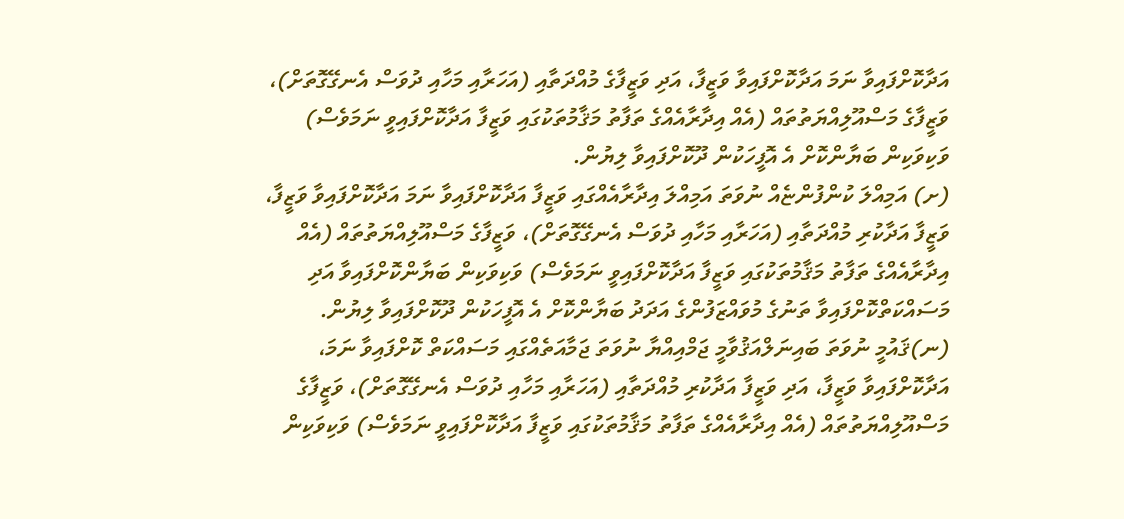އަދާކޮށްފައިވާ ނަމަ އަދާކޮށްފައިވާ ވަޒީފާ، އަދި ވަޒީފާގެ މުއްދަތާއި (އަހަރާއި މަހާއި ދުވަސް އެނގޭގޮތަށް)، ވަޒީފާގެ މަސްއޫލިއްޔަތުތައް (އެއް އިދާރާއެއްގެ ތަފާތު މަޤާމުތަކުގައި ވަޒީފާ އަދާކޮށްފައިވީ ނަމަވެސް) ވަކިވަކިން ބަޔާންކޮށް އެ އޮފީހަކުން ދޫކޮށްފައިވާ ލިޔުން.
(ށ) އަމިއްލަ ކުންފުންޏެއް ނުވަތަ އަމިއްލަ އިދާރާއެއްގައި ވަޒީފާ އަދާކޮށްފައިވާ ނަމަ އަދާކޮށްފައިވާ ވަޒީފާ، ވަޒީފާ އަދާކުރި މުއްދަތާއި (އަހަރާއި މަހާއި ދުވަސް އެނގޭގޮތަށް)، ވަޒީފާގެ މަސްއޫލިއްޔަތުތައް (އެއް އިދާރާއެއްގެ ތަފާތު މަޤާމުތަކުގައި ވަޒީފާ އަދާކޮށްފައިވީ ނަމަވެސް) ވަކިވަކިން ބަޔާންކޮށްފައިވާ އަދި މަސައްކަތްކޮށްފައިވާ ތަނުގެ މުވައްޒަފުންގެ އަދަދު ބަޔާންކޮށް އެ އޮފީހަކުން ދޫކޮށްފައިވާ ލިޔުން.
(ނ)ޤައުމީ ނުވަތަ ބައިނަލްއަޤުވާމީ ޖަމްއިއްޔާ ނުވަތަ ޖަމާއަތެއްގައި މަސައްކަތް ކޮށްފައިވާ ނަމަ، އަދާކޮށްފައިވާ ވަޒީފާ، އަދި ވަޒީފާ އަދާކުރި މުއްދަތާއި (އަހަރާއި މަހާއި ދުވަސް އެނގޭގޮތަށް)، ވަޒީފާގެ މަސްއޫލިއްޔަތުތައް (އެއް އިދާރާއެއްގެ ތަފާތު މަޤާމުތަކުގައި ވަޒީފާ އަދާކޮށްފައިވީ ނަމަވެސް) ވަކިވަކިން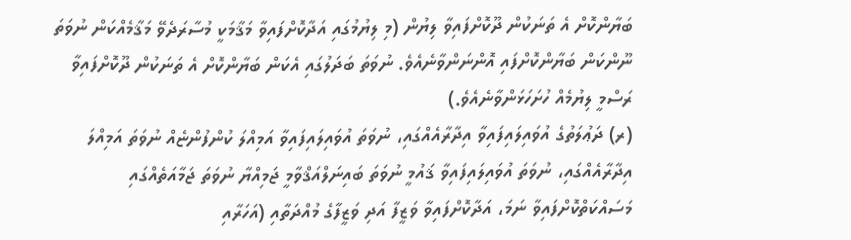ބަޔާންކޮށް އެ ތަނަކުން ދޫކޮށްފައިވާ ލިޔުން (މި ލިޔުމުގައި އަދާކޮށްފައިވާ މަޤާމަކީ މުސާރަދެވޭ މަޤާމެއްކަން ނުވަތަ ނޫންކަން ބަޔާންކޮށްފައި އޮންނަންވާނެއެވެ. ނުވަތަ ބަދަލުގައި އެކަން ބަޔާންކޮށް އެ ތަނަކުން ދޫކޮށްފައިވާ ރަސްމީ ލިޔުމެއް ހުށަހަޅަންވާނެއެވެ.)
(ރ) ދަޢުލަތުގެ އުވައިލައިފައިވާ އިދާރާއެއްގައި، ނުވަތަ އުވައިލައިފައިވާ އަމިއްލަ ކުންފުންޏެއް ނުވަތަ އަމިއްލަ އިދާރާއެއްގައި، ނުވަތަ އުވައިލައިފައިވާ ޤައުމީ ނުވަތަ ބައިނަލްއަޤްވާމީ ޖަމިއްޔާ ނުވަތަ ޖަމާއަތެއްގައި މަސައްކަތްކޮށްފައިވާ ނަމަ، އަދާކޮށްފައިވާ ވަޒީފާ އަދި ވަޒީފާގެ މުއްދަތާއި (އަހަރާއި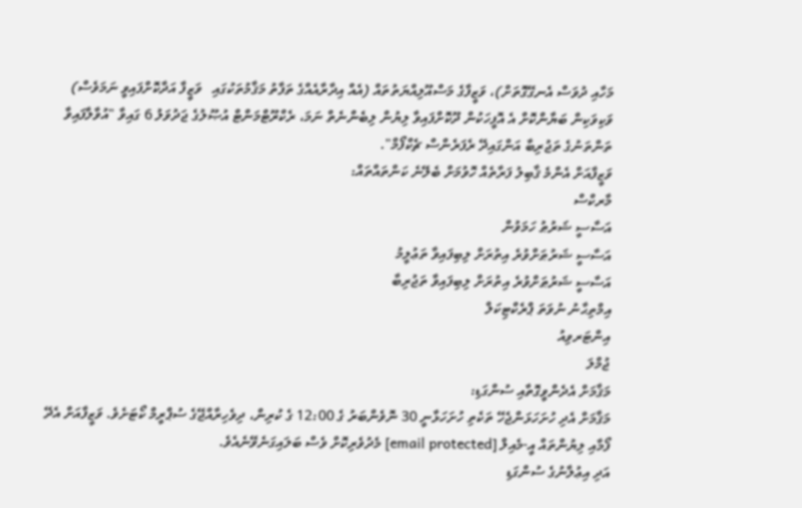މަހާއި ދުވަސް އެނގޭގޮތަށް)، ވަޒީފާގެ މަސްއޫލިއްޔަތުތައް (އެއް އިދާރާއެއްގެ ތަފާތު މަޤާމުތަކުގައި   ވަޒީފާ އަދާކޮށްފައިވީ ނަމަވެސް) ވަކިވަކިން ބަޔާންކޮށް އެ އޮފީހަކުން ދޫކޮށްފައިވާ ލިޔުން ލިބެންނެތް ނަމަ، ރެކްރޫޓްމަންޓް އުޞޫލުގެ ޖަދުވަލު 6 ގައިވާ "އުވާލާފައިވާ ތަންތަނުގެ ތަޖުރިބާ އަންގައިދޭ ރެފަރެންސް ޗެކްފޯމް".
ވަޒީފާއަށް އެންމެ ޤާބިލު ފަރާތެއް ހޮވުމަށް ބެލޭނެ ކަންތައްތައް:
މާރކްސް
އަސާސީ ޝަރުޠު ހަމަވުން
އަސާސީ ޝަރުޠަށްވުރެ އިތުރަށް ލިބިފައިވާ ތަޢުލީމު
އަސާސީ ޝަރުޠަށްވުރެ އިތުރަށް ލިބިފައިވާ ތަޖުރިބާ
އިމްތިޙާނު ނުވަތަ ޕްރެކްޓިކަލް
އިންޓަރވިއު
ޖުމްލަ
މަޤާމަށް އެދެންވީގޮތާއި ސުންގަޑި:
މަޤާމަށް އެދި ހުށަހަޅަންޖެހޭ ތަކެތި ހުށަހަޅާނީ 30 ނޮވެންބަރު ގެ 12:00 ގެ ކުރިން، ދިވެހިރާއްޖޭގެ ސުޕްރީމް ކޯޓަށެވެ. ވަޒީފާއަށް އެދޭ ފޯމާއި ލިޔުންތައް އީ-މެއިލް [email protected] މެދުވެރިކޮށް ވެސް ބަލައިގަނެވޭނެއެވެ.
އަދި އިޢުލާނުގެ ސުންގަޑި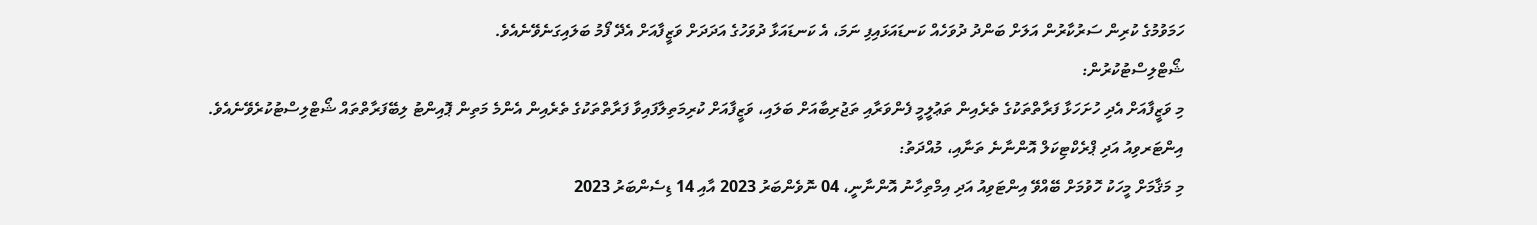ހަމަވުމުގެ ކުރިން ސަރުކާރުން އަލަށް ބަންދު ދުވަހެއް ކަނޑައަޅައިފި ނަމަ، އެ ކަނޑައަޅާ ދުވަހުގެ އަދަދަށް ވަޒީފާއަށް އެދޭ ފޯމު ބަލައިގަނެވޭނެއެވެ.
ޝޯޓްލިސްޓުކުރުން:
މި ވަޒީފާއަށް އެދި ހުށަހަޅާ ފަރާތްތަކުގެ ތެރެއިން ތަޢުލީމީ ފެންވަރާއި ތަޖުރިބާއަށް ބަލައި، ވަޒީފާއަށް ކުރިމަތިލާފައިވާ ފަރާތްތަކުގެ ތެރެއިން އެންމެ މަތިން ޕޮއިންޓު ލިބޭފަރާތްތައް ޝޯޓްލިސްޓުކުރެވޭނެއެވެ.
އިންޓަރވިއު އަދި ޕްރެކްޓިކަލް އޮންނާނެ ތަނާއި، މުއްދަތު:
މި މަޤާމަށް މީހަކު ހޮވުމަށް ބޭއްވޭ އިންޓަވިއު އަދި އިމްތިހާނު އޮންނާނީ، 04 ނޮވެންބަރު 2023 އާއި 14 ޑިސެންބަރު 2023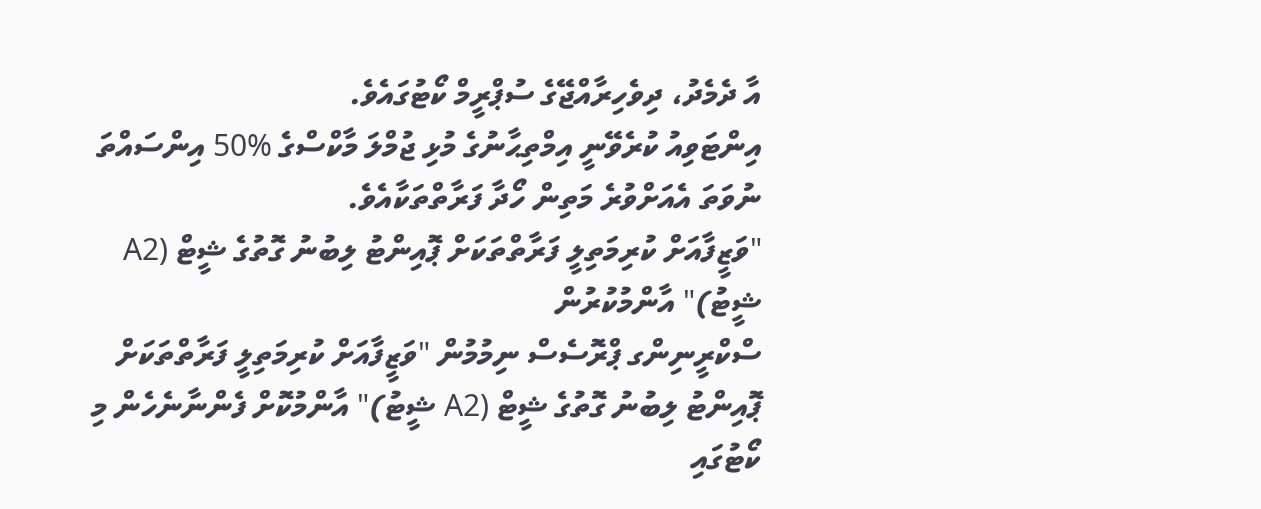އާ ދެމެދު، ދިވެހިރާއްޖޭގެ ސުޕްރީމް ކޯޓުގައެވެ.
އިންޓަވިއު ކުރެވޭނީ އިމްތިޙާނުގެ މުޅި ޖުމްލަ މާކްސްގެ %50 އިންސައްތަ ނުވަތަ އެއަށްވުރެ މަތިން ހޯދާ ފަރާތްތަކާއެވެ.
"ވަޒީފާއަށް ކުރިމަތިލީ ފަރާތްތަކަށް ޕޮއިންޓު ލިބުނު ގޮތުގެ ޝީޓް (A2 ޝީޓު)" އާންމުކުރުން
ސްކްރީނިންގ ޕްރޮސެސް ނިމުމުން "ވަޒީފާއަށް ކުރިމަތިލީ ފަރާތްތަކަށް ޕޮއިންޓު ލިބުނު ގޮތުގެ ޝީޓް (A2 ޝީޓު)" އާންމުކޮށް ފެންނާނެހެން މި ކޯޓުގައި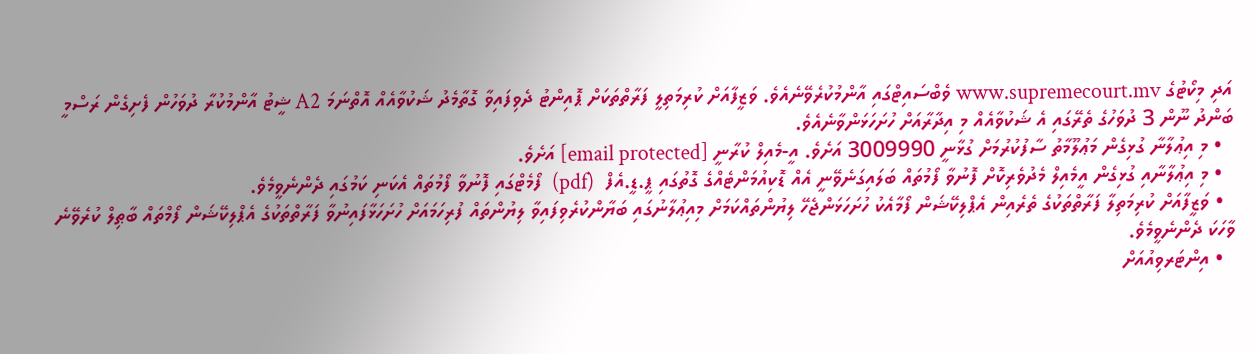އަދި މިކޯޓުގެ www.supremecourt.mv ވެބްސައިޓްގައި އާންމުކުރެވޭނެއެވެ. ވަޒީފާއަށް ކުރިމަތިލީ ފަރާތްތަކަށް ޕޮއިންޓު ދެވިފައިވާ ގޮތާމެދު ޝަކުވާއެއް އޮތްނަމަ A2 ޝީޓު އާންމުކުރާ ދުވަހުން ފެށިގެން ރަސްމީ ބަންދު ނޫން 3 ދުވަހުގެ ތެރޭގައި އެ ޝަކުވާއެއް މި އިދާރާއަށް ހުށަހަޅަންވާނެއެވެ.
  • މި އިޢުލާނާ ގުޅިގެން މަޢުލޫމާތު ސާފުކުރުމަށް ގުޅާނީ 3009990 އަށެވެ. އީ-މެއިލް ކުރާނީ [email protected] އަށެވެ.
  • މި އިޢުލާނާއި ގުޅިގެން އީމެއިލް މެދުވެރިކޮށް ފޮނުވާ ފޯމުތައް ބަލައިގަނެވޭނީ އެއް ޑޮކިއުމަންޓެއްގެ ގޮތުގައި ޕީ.ޑީ.އެފް  (pdf)  ފޯމެޓްގައި ފޮނުވާ ފޯމުތައް އެކަނި ކަމުގައި ދެންނެވީމެވެ.
  • ވަޒީފާއަށް ކުރިމަތިލާ ފަރާތްތަކުގެ ތެރެއިން އެޕްލިކޭޝަން ފޯމާއެކު ހުށަހަޅަންޖެހޭ ލިޔުންތައްކަމަށް މިއިޢުލާނުގައި ބަޔާންކުރެވިފައިވާ ލިޔުންތައް ފުރިހަމައަށް ހުށަހަޅާފައިނުވާ ފަރާތްތަކުގެ އެޕްލިކޭޝަން ފޯމްތައް ބާޠިލް ކުރެވޭނެ ވާހަކަ ދެންނެވީމެވެ.
  • އިންޓަރވިއުއަށް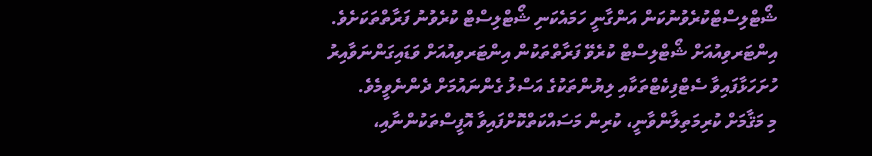ޝޯޓްލިސްޓްކުރެވުނުކަން އަންގާނީ ހަމައެކަނި ޝޯޓްލިސްޓް ކުރެވުނު ފަރާތްތަކަށެވެ. އިންޓަރވިއުއަށް ޝޯޓްލިސްޓް ކުރެވޭ ފަރާތްތަކުން އިންޓަރވިއުއަށް ވަޑައިގަންނަވާއިރު ހުށަހަޅާފައިވާ ސެޓްފިކެޓްތަކާއި ލިޔުންތަކުގެ އަސްލު ގެންނައުމަށް ދެންނެވީމެވެ.
މި މަޤާމަށް ކުރިމަތިލާންވާނީ، ކުރިން މަސައްކަތްކޮށްފައިވާ އޮފީސްތަކުންނާއި،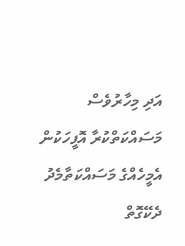އަދި މިހާރުވެސް މަސައްކަތްކުރާ އޮފީހަކުން އެމީހެއްގެ މަސައްކަތާމެދު ދެކޭގޮތް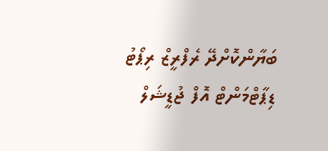ބަޔާންކޮށްދޭ ރެފްރީޒް ރިޕޯޓު ޑިޕާޓްމަންޓް އޮފް ޖުޑީޝަލް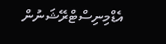އެޑްމިނިސްޓްރޭޝަނުން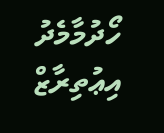ހޯދުމާމެދު އިޢުތިރާޒް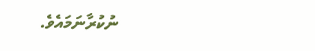ނުކުރާނަމައެވެ.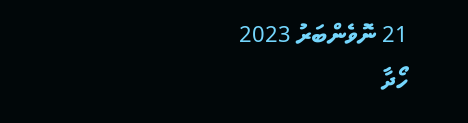21 ނޮވެންބަރު 2023
ހޯދާ